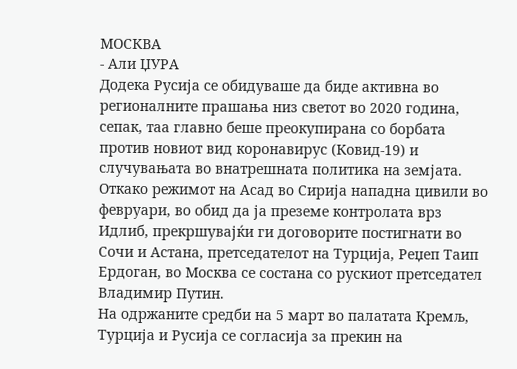МОСКВА
- Али ЏУРА
Додека Русија се обидуваше да биде активна во регионалните прашања низ светот во 2020 година, сепак, таа главно беше преокупирана со борбата против новиот вид коронавирус (Ковид-19) и случувањата во внатрешната политика на земјата.
Откако режимот на Асад во Сирија нападна цивили во февруари, во обид да ја преземе контролата врз Идлиб, прекршувајќи ги договорите постигнати во Сочи и Астана, претседателот на Турција, Реџеп Таип Ердоган, во Москва се состана со рускиот претседател Владимир Путин.
На одржаните средби на 5 март во палатата Кремљ, Турција и Русија се согласија за прекин на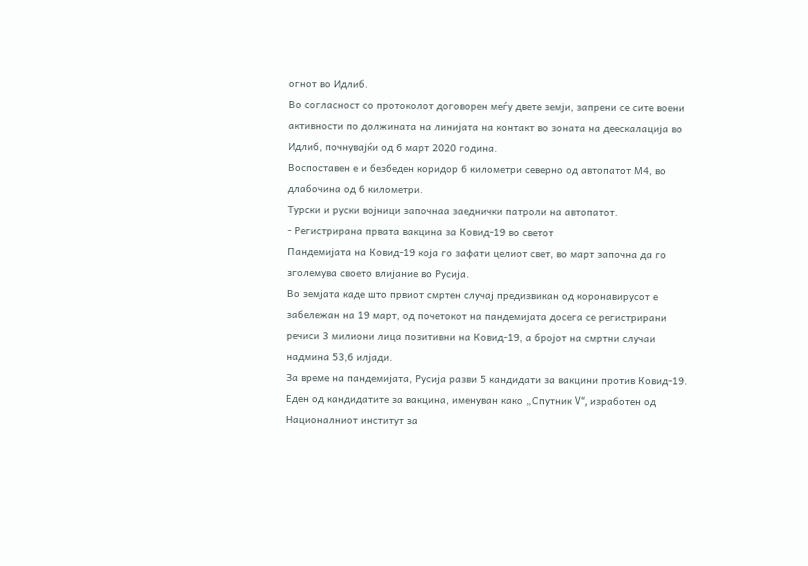огнот во Идлиб.
Во согласност со протоколот договорен меѓу двете земји, запрени се сите воени активности по должината на линијата на контакт во зоната на деескалација во Идлиб, почнувајќи од 6 март 2020 година.
Воспоставен е и безбеден коридор 6 километри северно од автопатот М4, во длабочина од 6 километри.
Турски и руски војници започнаа заеднички патроли на автопатот.
- Регистрирана првата вакцина за Ковид-19 во светот
Пандемијата на Ковид-19 која го зафати целиот свет, во март започна да го зголемува своето влијание во Русија.
Во земјата каде што првиот смртен случај предизвикан од коронавирусот е забележан на 19 март, од почетокот на пандемијата досега се регистрирани речиси 3 милиони лица позитивни на Ковид-19, а бројот на смртни случаи надмина 53,6 илјади.
За време на пандемијата, Русија разви 5 кандидати за вакцини против Ковид-19.
Еден од кандидатите за вакцина, именуван како „Спутник V“, изработен од Националниот институт за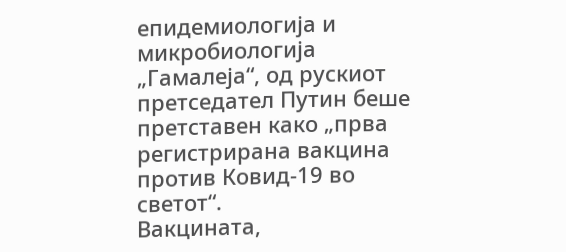епидемиологија и микробиологија „Гамалеја“, од рускиот претседател Путин беше претставен како „прва регистрирана вакцина против Ковид-19 во светот“.
Вакцината,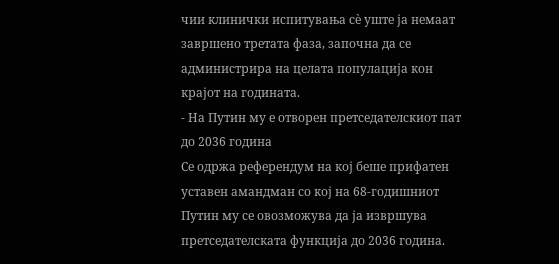чии клинички испитувања сѐ уште ја немаат завршено третата фаза, започна да се администрира на целата популација кон крајот на годината.
- На Путин му е отворен претседателскиот пат до 2036 година
Се одржа референдум на кој беше прифатен уставен амандман со кој на 68-годишниот Путин му се овозможува да ја извршува претседателската функција до 2036 година.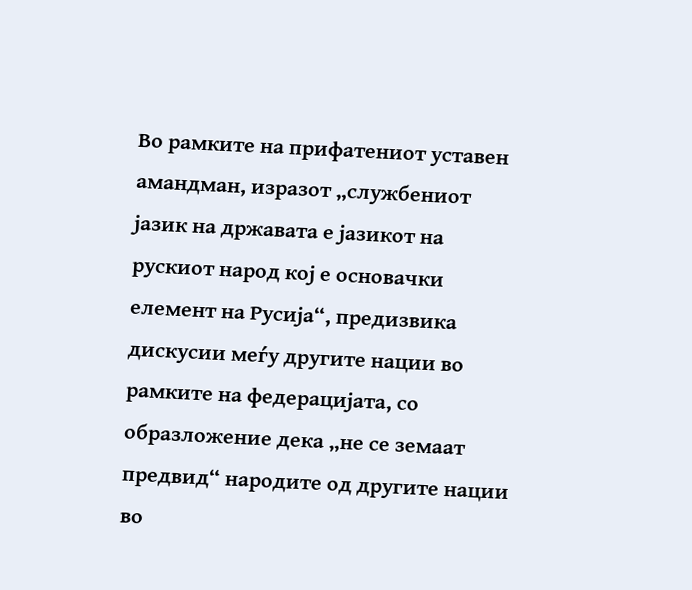Во рамките на прифатениот уставен амандман, изразот „службениот јазик на државата е јазикот на рускиот народ кој е основачки елемент на Русија“, предизвика дискусии меѓу другите нации во рамките на федерацијата, со образложение дека „не се земаат предвид“ народите од другите нации во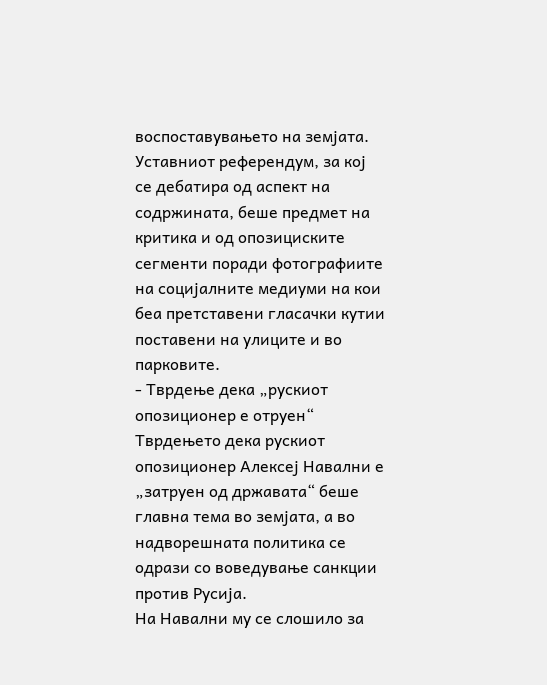воспоставувањето на земјата.
Уставниот референдум, за кој се дебатира од аспект на содржината, беше предмет на критика и од опозициските сегменти поради фотографиите на социјалните медиуми на кои беа претставени гласачки кутии поставени на улиците и во парковите.
- Тврдење дека „рускиот опозиционер е отруен“
Тврдењето дека рускиот опозиционер Алексеј Навални е „затруен од државата“ беше главна тема во земјата, а во надворешната политика се одрази со воведување санкции против Русија.
На Навални му се слошило за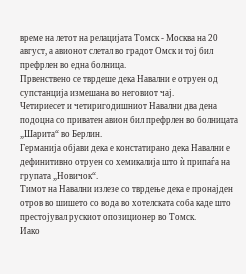време на летот на релацијата Томск - Москва на 20 август, а авионот слетал во градот Омск и тој бил префрлен во една болница.
Првенствено се тврдеше дека Навални е отруен од супстанција измешана во неговиот чај.
Четириесет и четиригодишниот Навални два дена подоцна со приватен авион бил префрлен во болницата „Шарита“ во Берлин.
Германија објави дека е констатирано дека Навални е дефинитивно отруен со хемикалија што ѝ припаѓа на групата „Новичок“.
Тимот на Навални излезе со тврдење дека е пронајден отров во шишето со вода во хотелската соба каде што престојувал рускиот опозиционер во Томск.
Иако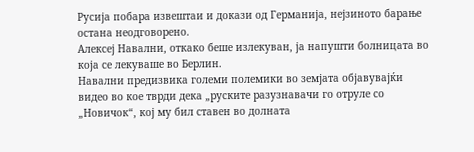Русија побара извештаи и докази од Германија, нејзиното барање остана неодговорено.
Алексеј Навални, откако беше излекуван, ја напушти болницата во која се лекуваше во Берлин.
Навални предизвика големи полемики во земјата објавувајќи видео во кое тврди дека „руските разузнавачи го отруле со „Новичок“, кој му бил ставен во долната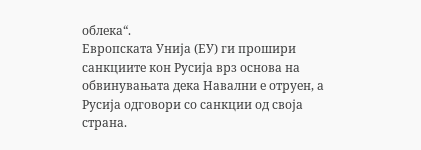облека“.
Европската Унија (ЕУ) ги прошири санкциите кон Русија врз основа на обвинувањата дека Навални е отруен, а Русија одговори со санкции од своја страна.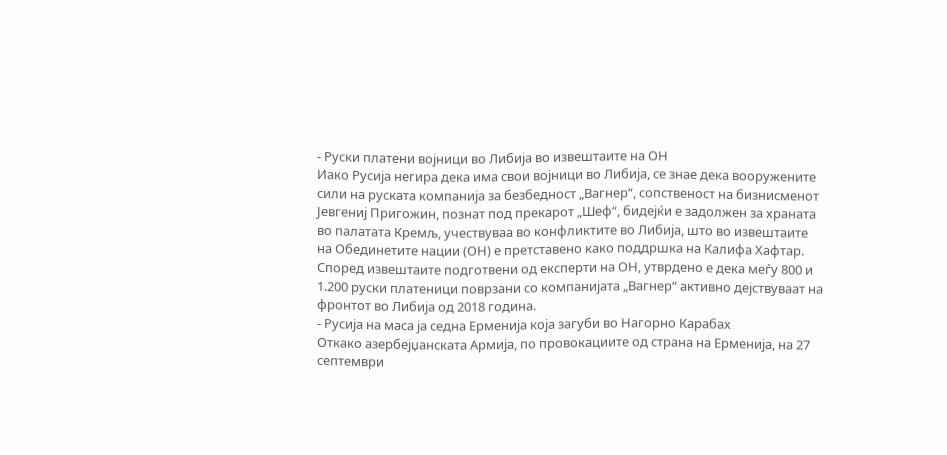- Руски платени војници во Либија во извештаите на ОН
Иако Русија негира дека има свои војници во Либија, се знае дека вооружените сили на руската компанија за безбедност „Вагнер“, сопственост на бизнисменот Јевгениј Пригожин, познат под прекарот „Шеф“, бидејќи е задолжен за храната во палатата Кремљ, учествуваа во конфликтите во Либија, што во извештаите на Обединетите нации (ОН) е претставено како поддршка на Калифа Хафтар.
Според извештаите подготвени од експерти на ОН, утврдено е дека меѓу 800 и 1.200 руски платеници поврзани со компанијата „Вагнер“ активно дејствуваат на фронтот во Либија од 2018 година.
- Русија на маса ја седна Ерменија која загуби во Нагорно Карабах
Откако азербејџанската Армија, по провокациите од страна на Ерменија, на 27 септември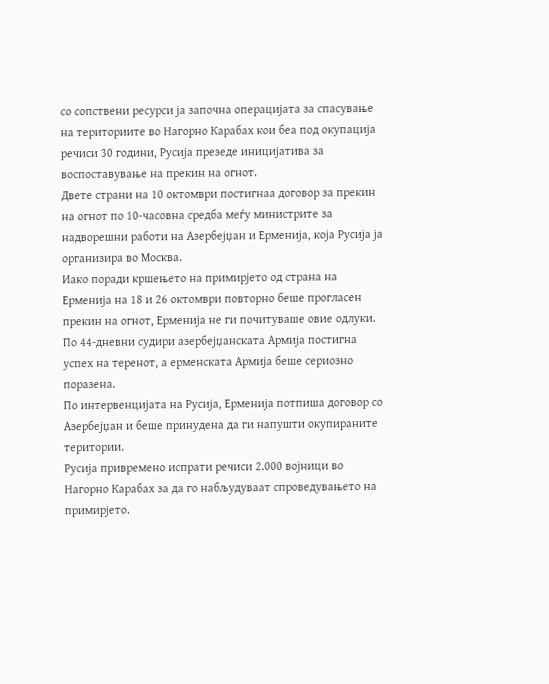со сопствени ресурси ја започна операцијата за спасување на териториите во Нагорно Карабах кои беа под окупација речиси 30 години, Русија презеде иницијатива за воспоставување на прекин на огнот.
Двете страни на 10 октомври постигнаа договор за прекин на огнот по 10-часовна средба меѓу министрите за надворешни работи на Азербејџан и Ерменија, која Русија ја организира во Москва.
Иако поради кршењето на примирјето од страна на Ерменија на 18 и 26 октомври повторно беше прогласен прекин на огнот, Ерменија не ги почитуваше овие одлуки.
По 44-дневни судири азербејџанската Армија постигна успех на теренот, а ерменската Армија беше сериозно поразена.
По интервенцијата на Русија, Ерменија потпиша договор со Азербејџан и беше принудена да ги напушти окупираните територии.
Русија привремено испрати речиси 2.000 војници во Нагорно Карабах за да го набљудуваат спроведувањето на примирјето.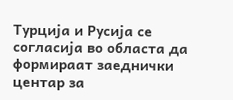Турција и Русија се согласија во областа да формираат заеднички центар за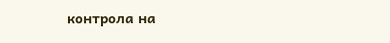контрола на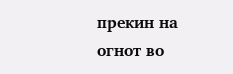прекин на огнот во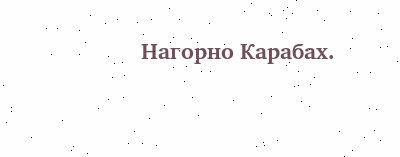Нагорно Карабах.